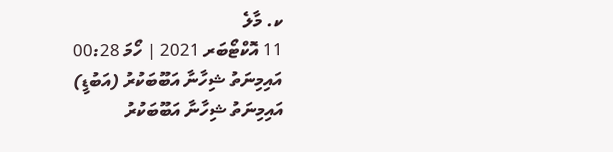ކ. މާލެ
11 އޮކްޓޯބަރ 2021 | ހޯމަ 00:28
އައިމިނަތު ޝިހާނާ އަބޫބަކުރު (އަބުޑީ)
އައިމިނަތު ޝިހާނާ އަބޫބަކުރު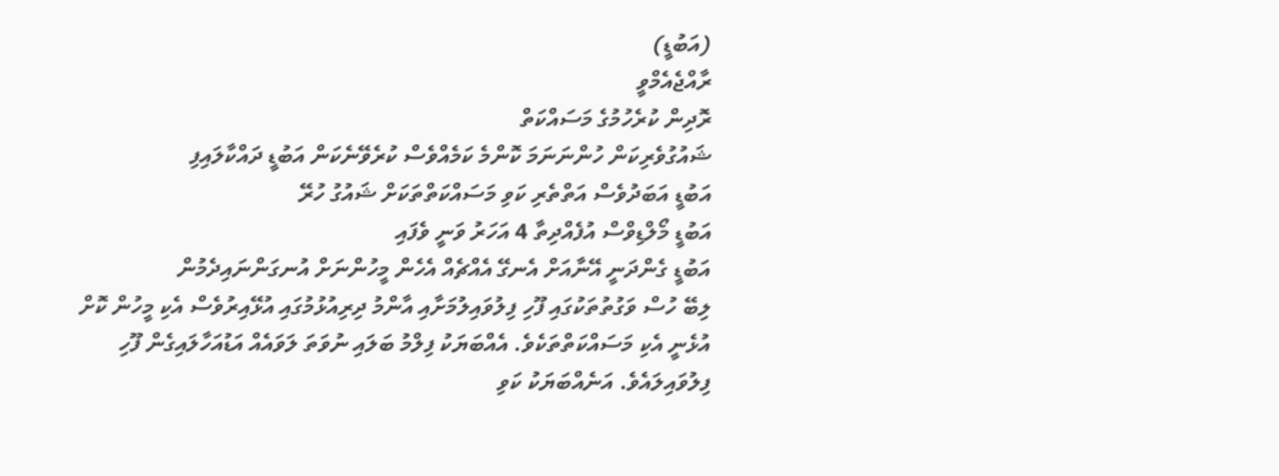(އަބުޑީ)
ރާއްޖެއެމްވީ
ރޮދިން ކުރެހުމުގެ މަސައްކަތް
ޝައުގުވެރިކަން ހުންނަނަމަ ކޮންމެ ކަމެއްވެސް ކުރެވޭނެކަން އަބުޑީ ދައްކާލައިފި
އަބުޑީ އަބަދުވެސް އަތްތެރި ކަވި މަސައްކަތްތަކަށް ޝައުގު ހުރޭ
އަބުޑީ މޯލްޑިވްސް އުފެއްދިތާ 4 އަހަރު ވަނީ ވެފައި
އަބުޑީ ގެންދަނީ އޭނާއަށް އެނގޭ އެއްޗެއް އެހެން މީހުންނަށް އުނގަންނައިދެމުން
ލިބޭ ހުސް ވަގުތުތަކުގައި ފޫހި ފިލުވައިލުމަށާއި އާންމު ދިރިއުޅުމުގައި އުޅޭއިރުވެސް އެކި މީހުން ކޮށް އުޅެނީ އެކި މަސައްކަތްތަކެވެ. އެއްބަޔަކު ފިލްމު ބަލައި ނުވަތަ ލަވައެއް އަޑުއަހާލައިގެން ފޫހި ފިލުވައިލައެވެ. އަނެއްބަޔަކު ކަވި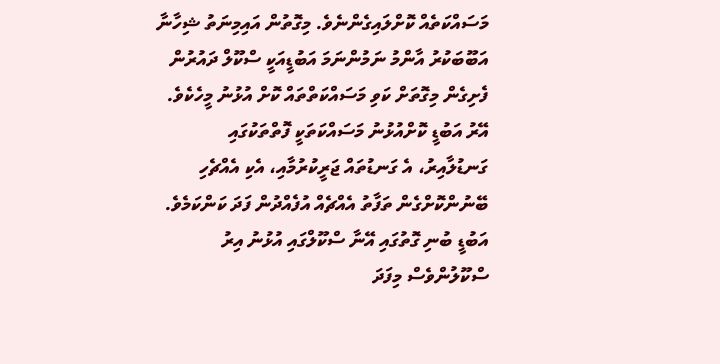މަސައްކަތެއް ކޮށްލައިގެންނެވެ. މިގޮތުން އައިމިނަތު ޝިހާނާ އަބޫބަކުރު އާންމު ނަމުންނަމަ އަބުޑީއަކީ ސްކޫލް ދައުރުން ފެށިގެން މިގޮތަށް ކަވި މަސައްކަތްތައް ކޮށް އުޅުނު މީހެކެވެ. އޭރު އަބުޑީ ކޮށްއުޅުނު މަސައްކަތަކީ ފޮތްތަކުގައި ގަނޑުލާއިރު، އެ ގަނޑުތައް ޖަރީކުރުމާއި، އެކި އެއްޗެހި ބޭނުންކޮށްގެން ތަފާތު އެއްޗެއް އުފެއްދުން ފަދަ ކަންކަމެވެ. އަބުޑީ ބުނި ގޮތުގައި އޭނާ ސްކޫލްގައި އުޅުނު އިރު ސްކޫލުންވެސް މިފަދަ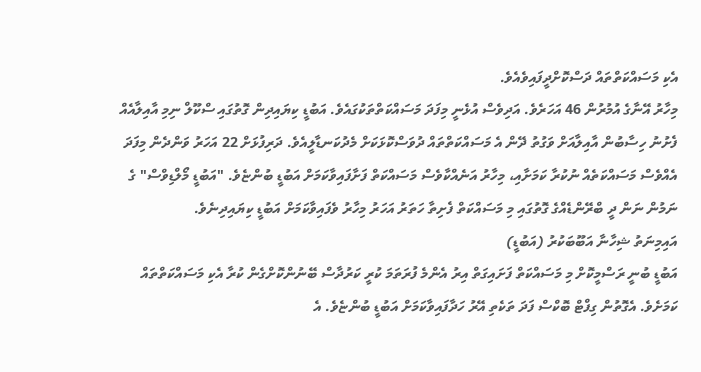އެކި މަސައްކަތްތައް ދަސްކޮށްދީފައިވެއެވެ.
މިހާރު އޭނާގެ އުމުރުން 46 އަހަރެވެ. އަދިވެސް އުޅެނީ މިފަދަ މަސައްކަތްތަކުގައެވެ. އަބުޑީ ކިޔައިދިން ގޮތުގައި ސްކޫލް ނިމި އާއިލާއެއް ފެށުނު ހިސާބުން އާއިލާއަށް ވަގުތު ދޭން އެ މަސައްކަތްތައް ދުވަސްކޮޅަކަށް މެދުކަނޑާލީއެވެ. ދަރިފުޅަށް 22 އަހަރު ވަންދެން މިފަދަ އެއްވެސް މަސައްކަތެއް ނުކުރާ ކަމަށާއި، މިހާރު އަނެއްކާވެސް މަސައްކަތް ފަށާފައިވާކަމަށް އަބުޑީ ބުންޏެވެ. "އަބުޑީ މޯލްޑިވްސް" ގެ ނަމުން ނަން ދީ ބްރޭންޑެއްގެ ގޮތުގައި މި މަސައްކަތް ފެށިތާ ހަތަރު އަހަރު މިހާރު ވެފައިވާކަމަށް އަބުޑީ ކިޔައިދިނެވެ.
އައިމިނަތު ޝިހާނާ އަބޫބަކުރު (އަބުޑީ)
އަބުޑީ ބުނީ ރަސްމީކޮށް މި މަސައްކަތް ފަށައިގަތް އިރު އެންމެ ފުރަތަމަ ކުރީ ކަރުދާސް ބޭނުންކޮށްގެން ކުރާ އެކި މަސައްކަތްތައް ކަމަށެވެ. އެގޮތުން ގިފްޓް ބޮކްސް ފަދަ ތަކެތި އޭރު ހަދާފައިވާކަމަށް އަބުޑީ ބުންޏެވެ. އެ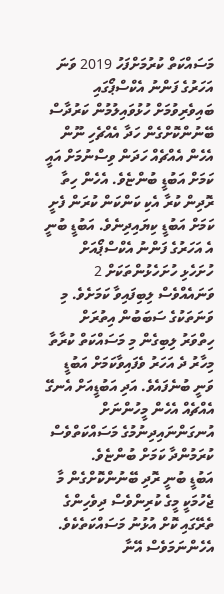މަސައްކަތް ކުރުމަށްފަހު 2019 ވަނަ އަހަރުގެ ފަންނު އެކްސްޕޯގައި ބައިވެރިވުމަށް ހުޅުވައިލުމުން ކަރުދާސް ބޭނުންކޮށްގެން ހަދާ އެއްޗެހި ނޫން އެހެން އެއްޗެއް ހަދަން ވިސްނުމަށް އައީ ކަމަށް އަބުޑީ ބުންޏެވެ. އެހެން ހިތާ ރޮދިން ކުރާ އެކި ކަންކަން ކުރަން ފެށީ ކަމަށް އަބުޑީ ކިޔައިދިނެވެ. އަބުޑީ ބުނީ އެ އަހަރުގެ ފަންނު އެކްސްޕޯއަށް ހުށަހެޅި ހުށަހެޅުންތަކަށް 2 ވަނައެއްވެސް ލިބިފައިވާ ކަމަށެވެ. މި ވަނަތަކުގެ ސަބަބުން އިތުރަށް ހިތްވަރު ލިބިގެން މި މަސައްކަތް ކުރާތާ މިހާރު ދެ އަހަރު ވެފައިވާކަމަށް އަބުޑީ ވަނީ ބުނެފައެވެ. އަދި އަބުޑީއަށް އެނގޭ އެއްޗެއް އެހެން މީހުންނަށް އުނގަންނައިދިނުމުގެ މަސައްކަތްވެސް ކުރަމުންދާ ކަމަށް ބުންޏެވެ.
އަބުޑީ ބުނީ ރޮދި ބޭނުންކޮށްގެން މާ ޖެހުމަކީ މީގެ ކުރިންވެސް ދިވެހިންގެ ތެރޭގައި ކޮށް އުޅުނު މަސައްކަތެކެވެ. އެހެންނަމަވެސް އޭނާ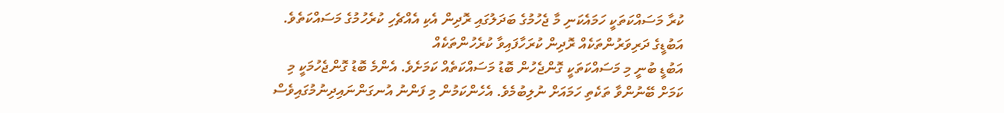ކުރާ މަސައްކަތަކީ ހަމައެކަނި މާ ޖެހުމުގެ ބަދަލުގައި ރޮދިން އެކި އެއްޗެހި ކުރެހުމުގެ މަސައްކަތެވެ.
އަބުޑީގެ ދަރިވަރުންތަކެއް ރޮދިން ކުރަހާފައިވާ ކުރެހުންތަކެއް
އަބުޑީ ބުނީ މި މަސައްކަތަކީ ގޮންޖެހުން ބޮޑު މަސައްކަތެއް ކަމަށެވެ. އެންމެ ބޮޑު ގޮންޖެހުމަކީ މި ކަމަށް ބޭނުންވާ ތަކެތި ހަމައަށް ނުލިބުމެވެ. އެހެންކަމުން މި ފަންނު އުނގަންނައިދިނުމުގައިވެސް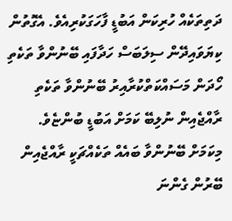ދަތިތަކެއް ހުރިކަން އަބުޑީ ފާހަގަކުރިއެވެ. އެގޮތުން ކިޔަވައިދޭން ސިލަބަސް ހަދާފައި ބޭނުންވާ ތަކެތި ހޯދަން މަސައްކަތްކުރާއިރު ބޭނުންވާ ތަކެތި ރާއްޖެއިން ނުލިބޭ ކަމަށް އަބުޑީ ބުންޏެވެ. މިކަމަށް ބޭނުންވާ ބައެއް ތަކެއްޗަކީ ރާއްޖެއިން ބޭރުން ގެންނަ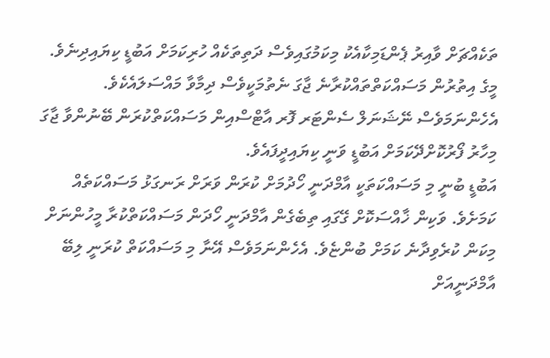ތަކެއްޗަށް ވާއިރު ޕެންޑަމިކާއެކު މިކަމުގައިވެސް ދަތިތަކެއް ހުރިކަމަށް އަބުޑީ ކިޔައިދިނެވެ. މީގެ އިތުރުން މަސައްކަތްތައްކުރާނެ ޖާގަ ނެތުމަކީވެސް ދިމާވާ މައްސަލައެކެވެ. އެހެންނަމަވެސް ނޭޝަނަލް ސެންޓަރ ފޮރ އާޓްސްއިން މަސައްކަތްކުރަން ބޭނުންވާ ޖާގަ މިހާރު ފޯރުކޮށްދޭކަމަށް އަބުޑީ ވަނީ ކިޔައިދީފައެވެ.
އަބުޑީ ބުނީ މި މަސައްކަތަކީ އާމްދަނީ ހޯދުމަށް ކުރަން ވަރަށް ރަނގަޅު މަސައްކަތެއް ކަމަށެވެ. ވަކިން ޚާއްސަކޮށް ގޭގައި ތިބެގެން އާމްދަނީ ހޯދަން މަސައްކަތްކުރާ މީހުންނަށް މިކަން ކުރެވިދާނެ ކަމަށް ބުންޏެވެ. އެހެންނަމަވެސް އޭނާ މި މަސައްކަތް ކުރަނީ ލިބޭ އާމްދަނީއަށް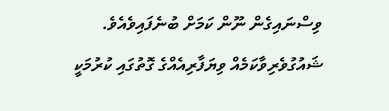ވިސްނައިގެން ނޫން ކަމަށް ބުނެފައިވެއެވެ. ޝައުގުވެރިވާކަމެއް ވިޔަފާރިއެއްގެ ގޮތުގައި ކުރުމަކީ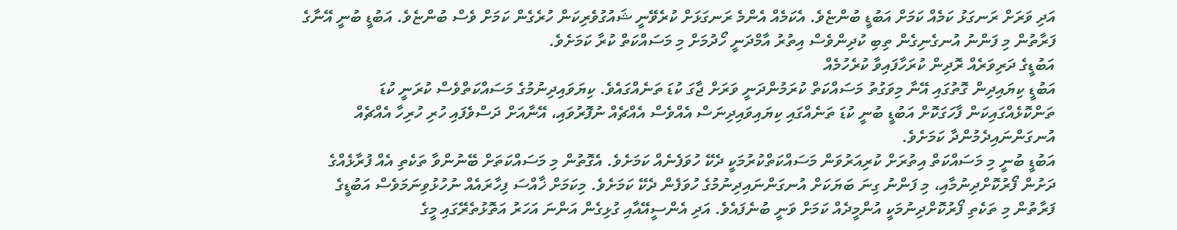އަދި ވަރަށް ރަނގަޅު ކަމެއް ކަމަށް އަބުޑީ ބުންޏެވެ. އެކަމެއް އެންމެ ރަނގަޅަށް ކުރެވޭނީ ޝައުގުވެރިކަން ހުރެގެން ކަމަށް ވެސް ބުންޏެވެ. އަބުޑީ ބުނީ އޭނާގެ ފަރާތުން މި ފަންނު އުނގެނިގެން ތިބި ކުދިންވެސް އިތުރު އާމްދަނީ ހޯދުމަށް މި މަސައްކަތް ކުރާ ކަމަށެވެ.
އަބުޑީގެ ދަރިވަރެއް ރޮދިން ކުރަހާފައިވާ ކުރެހުމެއް
އަބުޑީ ކިޔައިދިން ގޮތުގައި އޭނާ މިވަގުތު މަސައްކަތް ކުރަމުންދަނީ ވަރަށް ޖާގަ ކުޑަ ތަނެއްގައެވެ. ކިޔަވައިދިނުމުގެ މަސައްކަތްވެސް ކުރަނީ ކުޑަ ތަންކޮޅެއްގައިކަން ފާހަގަކޮށް އަބުޑީ ބުނީ ކުޑަ ތަނެއްގައި ކިޔައިވައިދިނަސް އެއްވެސް އެއްޗެއް ނުފޮރުވައި، އޭނާއަށް ދަސްވެފައި ހުރި ހުރިހާ އެއްޗެއް އުނގަންނައިދެމުންދާ ކަމަށެވެ.
އަބުޑީ ބުނީ މި މަސައްކަތް އިތުރަށް ކުރިއަރުވަން މަސައްކަތްކުރުމަކީ ދެކޭ ހުވަފެނެއް ކަމަށެވެ. އެގޮތުން މި މަސައްކަތަށް ބޭނުންވާ ތަކެތި އެއް ފުރާޅެއްގެ ދަށުން ފޯރުކޮށްދިނުމާއި، މި ފަންނު ގިނަ ބަޔަކަށް އުނގަންނައިދިނުމުގެ ހުވަފެން ދެކޭ ކަމަށެވެ. މިކަމަށް ޚާއްސަ ފިހާރައެއް ނުހުޅުވިނަމަވެސް އަބުޑީގެ ފަރާތުން މި ތަކެތި ފޯރުކޮށްދިނުމަކީ އުންމީދެއް ކަމަށް ވަނީ ބުނެފައެވެ. އަދި އެންސީއޭއާއި ގުޅިގެން އަންނަ އަހަރު އަތޮޅުތެރޭގައި މީގެ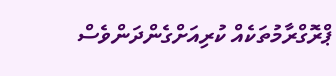ޕްރޮގްރާމުތަކެއް ކުރިއަށްގެންދަންވެސް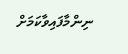ނިންމާފައިވާކަމަށް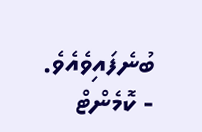ބުނެފައިވެއެވެ.
- ކޮމެންޓް